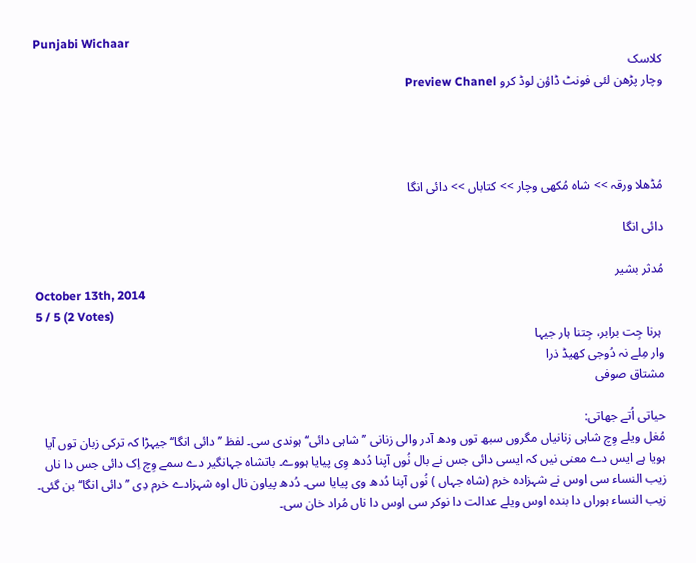Punjabi Wichaar
کلاسک
وچار پڑھن لئی فونٹ ڈاؤن لوڈ کرو Preview Chanel




مُڈھلا ورقہ >> شاہ مُکھی وچار >> کتاباں >> دائی انگا

دائی انگا

مُدثر بشیر
October 13th, 2014
5 / 5 (2 Votes)
 ہرنا جِت برابر، جِتنا ہار جیہا
وار مِلے نہ دُوجی کھیڈ ذرا
مشتاق صوفی

حیاتی اُتے جھاتی:
مُغل ویلے وِچ شاہی زنانیاں مگروں سبھ توں ودھ آدر والی زنانی ’’شاہی دائی‘‘ ہوندی سی۔ لفظ ’’دائی انگا‘‘ جیہڑا کہ ترکی زبان توں آیا ہویا ہے ایس دے معنی نیں کہ ایسی دائی جس نے بال نُوں آپنا دُدھ وِی پیایا ہووے۔ باتشاہ جہانگیر دے سمے وِچ اِک دائی جس دا ناں زیب النساء سی اوس نے شہزادہ خرم (شاہ جہاں ) نُوں آپنا دُدھ وی پیایا سی۔ دُدھ پیاون نال اوہ شہزادے خرم دِی ’’دائی انگا‘‘ بن گئی۔ زیب النساء ہوراں دا بندہ اوس ویلے عدالت دا نوکر سی اوس دا ناں مُراد خان سی۔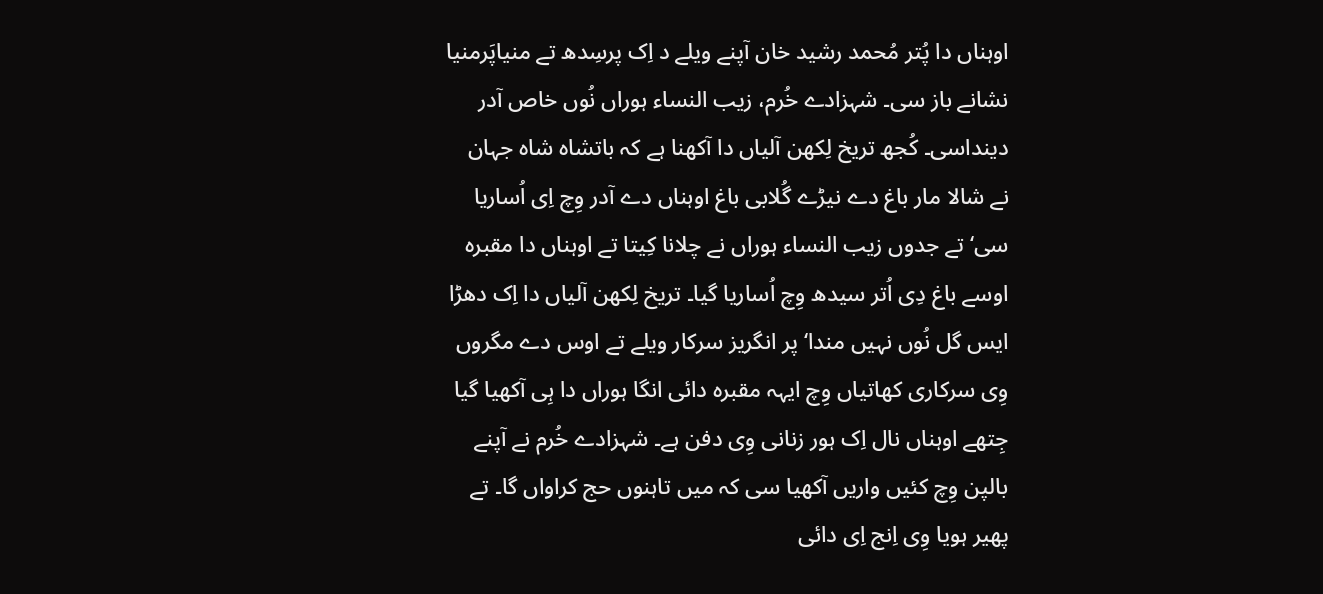اوہناں دا پُتر مُحمد رشید خان آپنے ویلے د اِک پرسِدھ تے منیاپَرمنیا نشانے باز سی۔ شہزادے خُرم، زیب النساء ہوراں نُوں خاص آدر دینداسی۔ کُجھ تریخ لِکھن آلیاں دا آکھنا ہے کہ باتشاہ شاہ جہان نے شالا مار باغ دے نیڑے گُلابی باغ اوہناں دے آدر وِچ اِی اُساریا سی‘ تے جدوں زیب النساء ہوراں نے چلانا کِیتا تے اوہناں دا مقبرہ اوسے باغ دِی اُتر سیدھ وِچ اُساریا گیا۔ تریخ لِکھن آلیاں دا اِک دھڑا ایس گل نُوں نہیں مندا‘ پر انگریز سرکار ویلے تے اوس دے مگروں وِی سرکاری کھاتیاں وِچ ایہہ مقبرہ دائی انگا ہوراں دا ہِی آکھیا گیا جِتھے اوہناں نال اِک ہور زنانی وِی دفن ہے۔ شہزادے خُرم نے آپنے بالپن وِچ کئیں واریں آکھیا سی کہ میں تاہنوں حج کراواں گا۔ تے پھیر ہویا وِی اِنج اِی دائی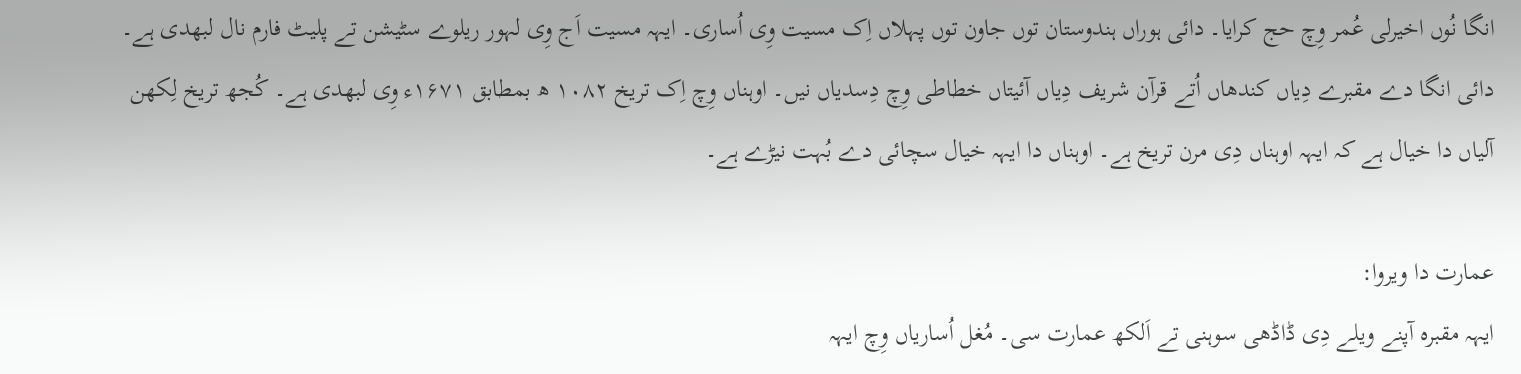انگا نُوں اخیرلی عُمر وِچ حج کرایا۔ دائی ہوراں ہندوستان توں جاون توں پہلاں اِک مسیت وِی اُساری۔ ایہہ مسیت اَج وِی لہور ریلوے سٹیشن تے پلیٹ فارم نال لبھدی ہے۔ دائی انگا دے مقبرے دِیاں کندھاں اُتے قرآن شریف دِیاں آئیتاں خطاطی وِچ دِسدیاں نیں۔ اوہناں وِچ اِک تریخ ۱۰۸۲ ھ بمطابق ۱۶۷۱ء وِی لبھدی ہے۔ کُجھ تریخ لِکھن آلیاں دا خیال ہے کہ ایہہ اوہناں دِی مرن تریخ ہے۔ اوہناں دا ایہہ خیال سچائی دے بُہت نیڑے ہے۔

عمارت دا ویروا:
ایہہ مقبرہ آپنے ویلے دِی ڈاڈھی سوہنی تے اَلکھ عمارت سی۔ مُغل اُساریاں وِچ ایہہ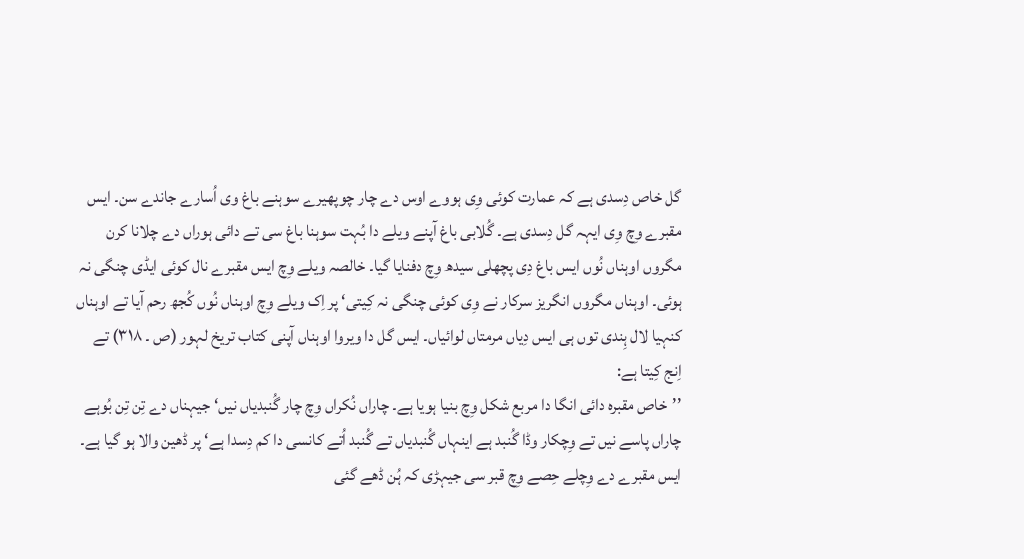گل خاص دِسدی ہے کہ عمارت کوئی وِی ہووے اوس دے چار چوپھیرے سوہنے باغ وی اُسارے جاندے سن۔ ایس مقبرے وِچ وِی ایہہ گل دِسدی ہے۔ گُلابی باغ آپنے ویلے دا بُہت سوہنا باغ سی تے دائی ہوراں دے چلانا کرن مگروں اوہناں نُوں ایس باغ دِی پچھلی سیدھ وِچ دفنایا گیا۔ خالصہ ویلے وِچ ایس مقبرے نال کوئی ایڈی چنگی نہ ہوئی۔ اوہناں مگروں انگریز سرکار نے وِی کوئی چنگی نہ کِیتی‘ پر اِک ویلے وِچ اوہناں نُوں کُجھ رحم آیا تے اوہناں کنہیا لال ہِندی توں ہی ایس دِیاں مرمتاں لوائیاں۔ ایس گل دا ویروا اوہناں آپنی کتاب تریخ لہور (ص ۔ ۳۱۸) تے اِنج کِیتا ہے:
’’خاص مقبرہ دائی انگا دا مربع شکل وِچ بنیا ہویا ہے۔ چاراں نُکراں وِچ چار گُنبدیاں نیں‘ جیہناں دے تِن تِن بُوہے چاراں پاسے نیں تے وِچکار وڈا گُنبد ہے اینہاں گُنبدیاں تے گُنبد اُتے کانسی دا کم دِسدا ہے‘ پر ڈھین والا ہو گیا ہے۔ ایس مقبرے دے وِچلے حِصے وِچ قبر سی جیہڑی کہ ہُن ڈھے گئی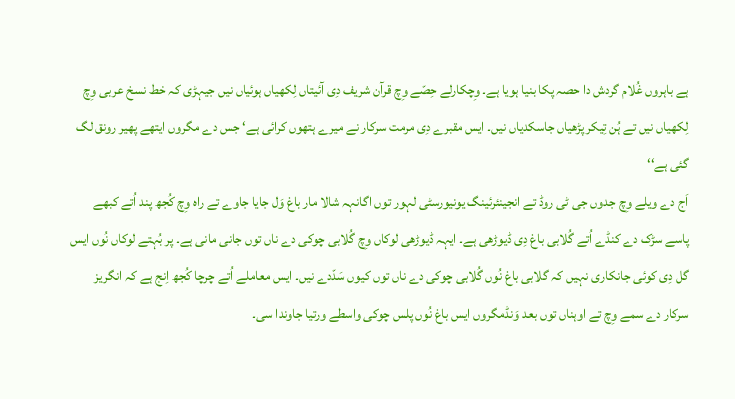ہے باہروں غُلام گردش دا حصہ پکا بنیا ہویا ہے۔ وِچکارلے حِصّے وِچ قرآن شریف دِی آئیتاں لِکھیاں ہوئیاں نیں جیہڑی کہ خط نسخ عربی وِچ لِکھیاں نیں تے ہُن تِیکر پڑھیاں جاسکدیاں نیں۔ ایس مقبرے دِی مرمت سرکار نے میرے ہتھوں کرائی ہے‘ جس دے مگروں ایتھے پھیر رونق لگ گئی ہے‘‘
اَج دے ویلے وِچ جدوں جی ٹی روڈ تے انجینئرئینگ یونیورسٹی لہور توں اگانہہ شالا مار باغ وَل جایا جاوے تے راہ وِچ کُجھ پند اُتے کبھے پاسے سڑک دے کنڈے اُتے گُلابی باغ دِی ڈیوڑھی ہے۔ ایہہ ڈیوڑھی لوکاں وِچ گُلابی چوکی دے ناں توں جانی مانی ہے۔ پر بُہتے لوکاں نُوں ایس گل دِی کوئی جانکاری نہیں کہ گلابی باغ نُوں گُلابی چوکی دے ناں توں کیوں سَدّدے نیں۔ ایس معاملے اُتے چرچا کُجھ اِنج ہے کہ انگریز سرکار دے سمے وِچ تے اوہناں توں بعد وَنڈمگروں ایس باغ نُوں پلس چوکی واسطے ورتیا جاوندا سی۔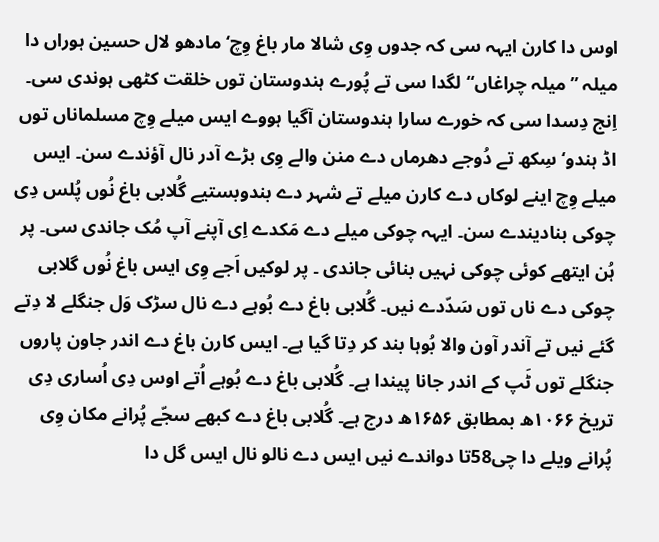اوس دا کارن ایہہ سی کہ جدوں وِی شالا مار باغ وِچ‘ مادھو لال حسین ہوراں دا میلہ ’’میلہ چراغاں‘‘ لگدا سی تے پُورے ہندوستان توں خلقت کٹھی ہوندی سی۔ اِنج دِسدا سی کہ خورے سارا ہندوستان آگیا ہووے ایس میلے وِچ مسلماناں توں اڈ ہندو‘ سِکھ تے دُوجے دھرماں دے منن والے وِی بڑے آدر نال آؤندے سن۔ ایس میلے وِچ اینے لوکاں دے کارن میلے تے شہر دے بندوبستیے گُلابی باغ نُوں پُلس دِی چوکی بنادیندے سن۔ ایہہ چوکی میلے دے مَکدے اِی آپنے آپ مُک جاندی سی۔ پر ہُن ایتھے کوئی چوکی نہیں بنائی جاندی ۔ پر لوکیں اَجے وِی ایس باغ نُوں گلابی چوکی دے ناں توں سَدّدے نیں۔ گُلابی باغ دے بُوہے دے نال سڑک وَل جنگلے لا دِتے گئے نیں تے آندر آون والا بُوہا بند کر دِتا گیا ہے۔ ایس کارن باغ دے اندر جاون پاروں جنگلے توں ٹَپ کے اندر جانا پیندا ہے۔ گُلابی باغ دے بُوہے اُتے اوس دِی اُساری دِی تریخ ۱۰۶۶ھ بمطابق ۱۶۵۶ھ درج ہے۔ گُلابی باغ دے کبھے سجّے پُرانے مکان وِی پُرانے ویلے دا چی58تا دواندے نیں ایس دے نالو نال ایس گل دا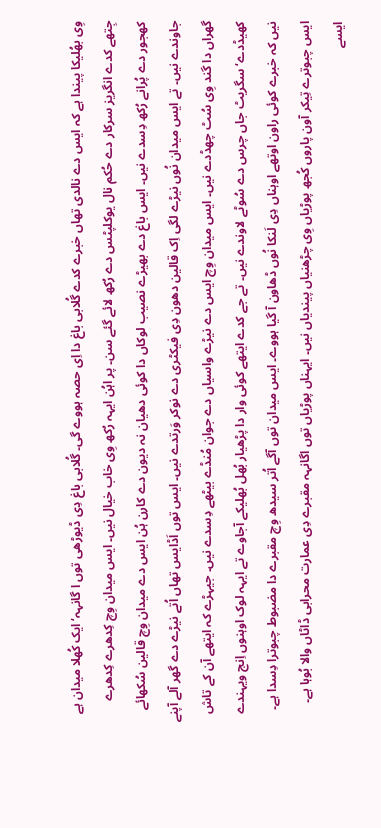وِی بھُلیکا پیندا ہے کہ ایس دے نالدی تھاں خبرے کدے گُلابی باغ دا اِی حصہ ہووے گی۔ گُلابی باغ دِی ڈیوڑھی توں ا گانہہ‘ ایک کُھلا میدان ہے جِتھے کدے انگریز سرکار دے حُکم نال یوکلپٹس دے رُکھ لائے گئے سن۔ پر اہُن ایہہ رُکھ وِی خاب خیال نیں۔ ایس میدان وِچ کِدھرے کِدھرے کھجور دے پُرانے رُکھ دِسدے نیں۔ ایس باغ دے بھیڑے نصیب لوکاں دا کوئی دھیان نہ دیون دے کارن ہُن ایس دے میدان وِچ قالین سُکھائے جاوندے نیں۔ تے ایس میدان نُوں نیڑے لگی اِک قالین دھون دِی فیکٹری دے نوکر وَرتدے نیں۔ ایس توں اَڈایس تھاں اُتے نیڑے دے گھر آلے آپنے گھراں دا گند وِی سُٹ چھڈدے نیں۔ ایس میدان وِچ ایس دے نیڑے واسیاں دے جوان مُنڈے بیٹھے دِسدے نیں۔ جیہڑے کہ ایتھے آن کے تاش کھیڈدے‘ سگریٹ جاں چرس دے سُوٹے لاوندے نیں۔ تے جے کدے ایتھے کوئی وار دا پڑھیار بُھل بُھلیکے آجاوے تے ایہہ لوک اوہنوں اِنج ویہندے نیں کہ خبرے کوئی راون اوتھے اوہناں دِی لَنکا نُوں ڈھاون آ گیا ہووے۔ ایس میدان توں آگے اُتر سیدھ وِچ مقبرے دا مضبوط چبوترا دِسدا ہے۔ ایس چبوترے تِیکر آون پاروں کُجھ پوڑیاں وِی چڑھنیاں پیندیاں نیں۔ ایہناں پوڑیاں توں اگانہہ مقبرے دِی عمارت محرابی ڈاٹاں والا بُوہا ہے۔ ایسے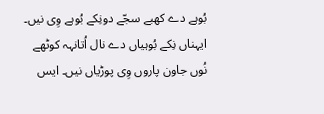بُوہے دے کھبے سجّے دونِکے بُوہے وِی نیں۔ ایہناں نِکے بُوہیاں دے نال اُتانہہ کوٹھے نُوں جاون پاروں وِی پوڑیاں نیں۔ ایس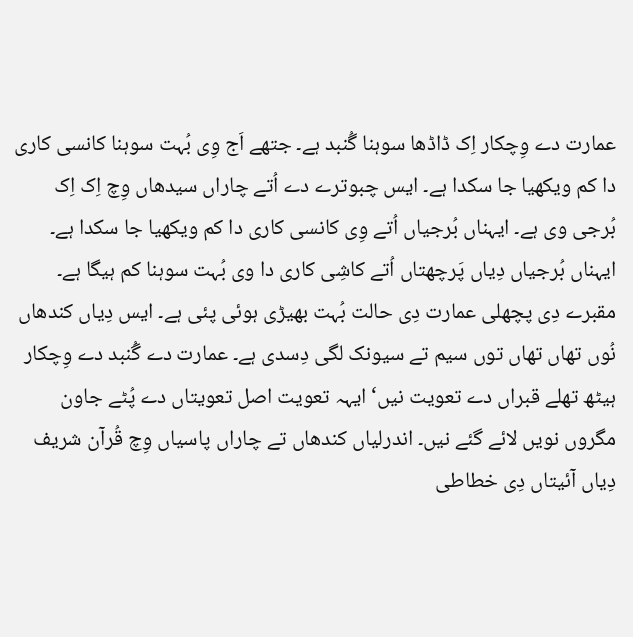عمارت دے وِچکار اِک ڈاڈھا سوہنا گُنبد ہے۔ جتھے اَج وِی بُہت سوہنا کانسی کاری دا کم ویکھیا جا سکدا ہے۔ ایس چبوترے دے اُتے چاراں سیدھاں وِچ اِک اِک بُرجی وی ہے۔ ایہناں بُرجیاں اُتے وِی کانسی کاری دا کم ویکھیا جا سکدا ہے۔ ایہناں بُرجیاں دِیاں پَرچھتاں اُتے کاشِی کاری دا وی بُہت سوہنا کم ہیگا ہے۔ مقبرے دِی پچھلی عمارت دِی حالت بُہت بھیڑی ہوئی پئی ہے۔ ایس دِیاں کندھاں نُوں تھاں تھاں توں سیم تے سیونک لگی دِسدی ہے۔ عمارت دے گُنبد دے وِچکار ہیٹھ تھلے قبراں دے تعویت نیں‘ ایہہ تعویت اصل تعویتاں دے پُٹے جاون مگروں نویں لائے گئے نیں۔ اندرلیاں کندھاں تے چاراں پاسیاں وِچ قُرآن شریف دِیاں آئیتاں دِی خطاطی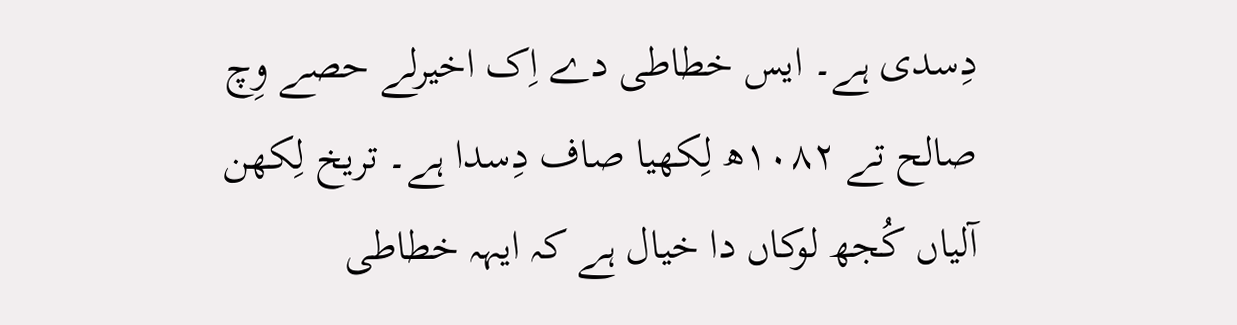دِسدی ہے۔ ایس خطاطی دے اِک اخیرلے حصے وِچ صالح تے ۱۰۸۲ھ لِکھیا صاف دِسدا ہے۔ تریخ لِکھن آلیاں کُجھ لوکاں دا خیال ہے کہ ایہہ خطاطی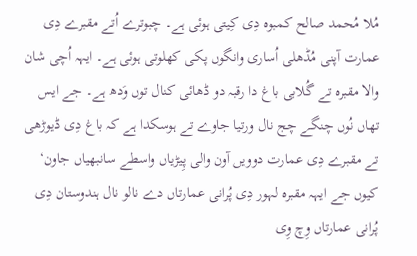مُلا مُحمد صالح کمبوہ دِی کِیتی ہوئی ہے۔ چبوترے اُتے مقبرے دِی عمارت آپنی مُڈھلی اُساری وانگوں پکی کھلوتی ہوئی ہے۔ ایہہ اُچی شان والا مقبرہ تے گُلابی باغ دا رقبہ دو ڈھائی کنال توں وَدھ ہے۔ جے ایس تھاں نُوں چنگے چج نال ورتیا جاوے تے ہوسکدا ہے کہ باغ دِی ڈیوڑھی تے مقبرے دِی عمارت دوویں آون والی پِیڑیاں واسطے سانبھیاں جاون‘ کیوں جے ایہہ مقبرہ لہور دِی پُرانی عمارتاں دے نالو نال ہندوستان دِی پُرانی عمارتاں وِچ وِی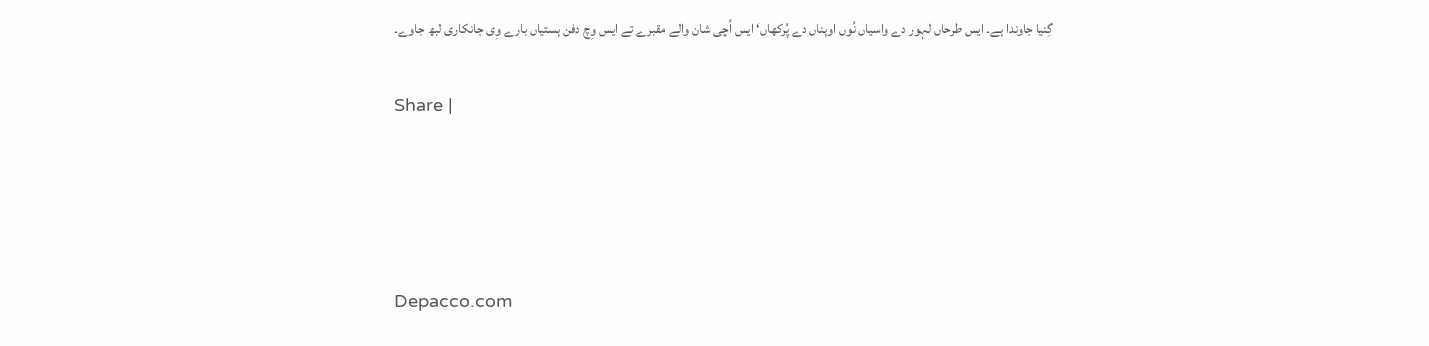گِنیا جاوندا ہے۔ ایس طرحاں لہور دے واسیاں نُوں اوہناں دے پُرکھاں‘ ایس اُچی شان والے مقبرے تے ایس وِچ دفن ہستیاں بارے وِی جانکاری لبھ جاوے۔

Share |




Depacco.com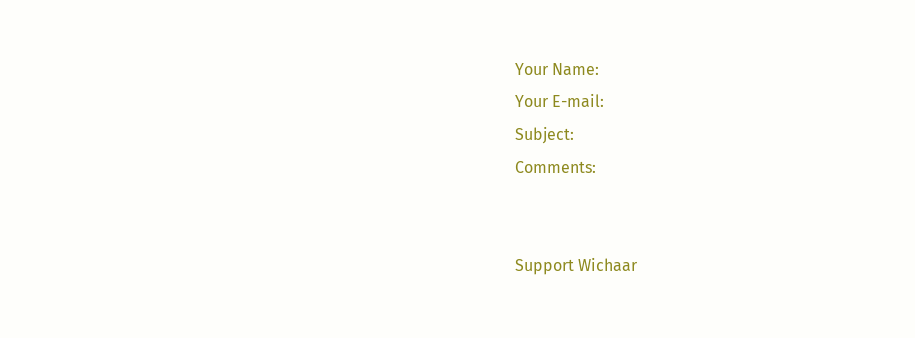Your Name:
Your E-mail:
Subject:
Comments:


Support Wichaar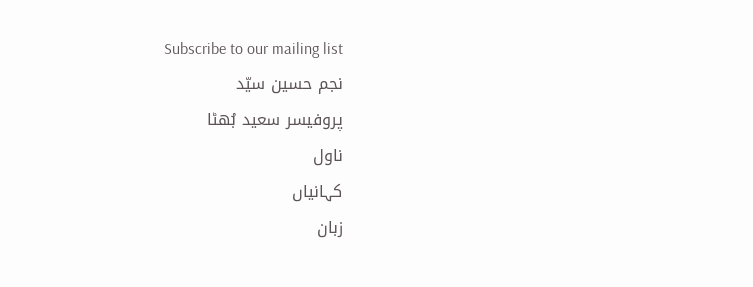Subscribe to our mailing list
نجم حسین سیّد
پروفیسر سعید بُھٹا
ناول
کہانیاں
زبان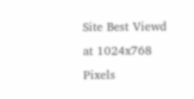Site Best Viewd at 1024x768 Pixels